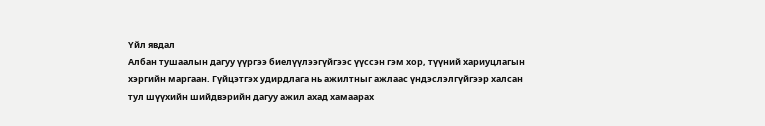Үйл явдал
Албан тушаалын дагуу үүргээ биелүүлээгүйгээс үүссэн гэм хор, түүний хариуцлагын хэргийн маргаан. Гүйцэтгэх удирдлага нь ажилтныг ажлаас үндэслэлгүйгээр халсан тул шүүхийн шийдвэрийн дагуу ажил ахад хамаарах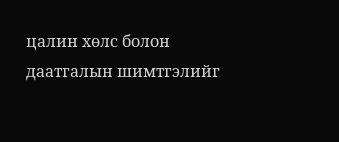цалин хөлс болон даатгалын шимтгэлийг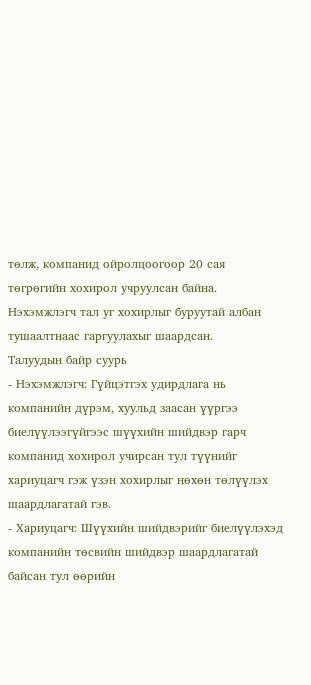төлж, компанид ойролцоогоор 20 сая төгрөгийн хохирол учруулсан байна. Нэхэмжлэгч тал уг хохирлыг буруутай албан тушаалтнаас гаргуулахыг шаардсан.
Талуудын байр суурь
- Нэхэмжлэгч: Гүйцэтгэх удирдлага нь компанийн дүрэм, хуульд заасан үүргээ биелүүлээгүйгээс шүүхийн шийдвэр гарч компанид хохирол учирсан тул түүнийг хариуцагч гэж үзэн хохирлыг нөхөн төлүүлэх шаардлагатай гэв.
- Хариуцагч: Шүүхийн шийдвэрийг биелүүлэхэд компанийн төсвийн шийдвэр шаардлагатай байсан тул өөрийн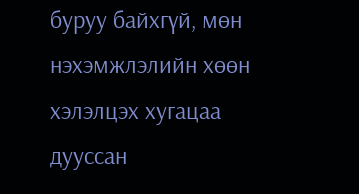буруу байхгүй, мөн нэхэмжлэлийн хөөн хэлэлцэх хугацаа дууссан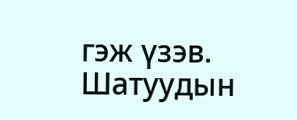гэж үзэв.
Шатуудын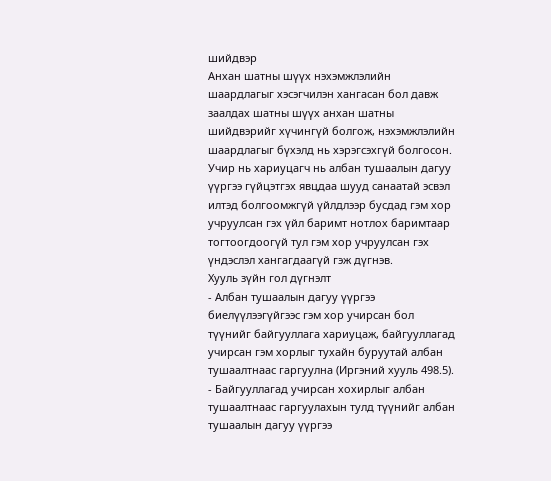шийдвэр
Анхан шатны шүүх нэхэмжлэлийн шаардлагыг хэсэгчилэн хангасан бол давж заалдах шатны шүүх анхан шатны шийдвэрийг хүчингүй болгож, нэхэмжлэлийн шаардлагыг бүхэлд нь хэрэгсэхгүй болгосон. Учир нь хариуцагч нь албан тушаалын дагуу үүргээ гүйцэтгэх явцдаа шууд санаатай эсвэл илтэд болгоомжгүй үйлдлээр бусдад гэм хор учруулсан гэх үйл баримт нотлох баримтаар тогтоогдоогүй тул гэм хор учруулсан гэх үндэслэл хангагдаагүй гэж дүгнэв.
Хууль зүйн гол дүгнэлт
- Албан тушаалын дагуу үүргээ биелүүлээгүйгээс гэм хор учирсан бол түүнийг байгууллага хариуцаж, байгууллагад учирсан гэм хорлыг тухайн буруутай албан тушаалтнаас гаргуулна (Иргэний хууль 498.5).
- Байгууллагад учирсан хохирлыг албан тушаалтнаас гаргуулахын тулд түүнийг албан тушаалын дагуу үүргээ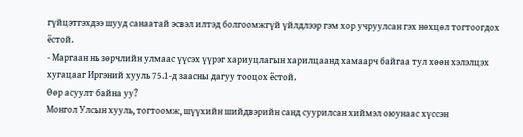гүйцэтгэхдээ шууд санаатай эсвэл илтэд болгоомжгүй үйлдлээр гэм хор учруулсан гэх нөхцөл тогтоогдох ёстой.
- Маргаан нь зөрчлийн улмаас үүсэх үүрэг хариуцлагын харилцаанд хамаарч байгаа тул хөөн хэлэлцэх хугацааг Иргэний хууль 75.1-д заасны дагуу тооцох ёстой.
Өөр асуулт байна уу?
Монгол Улсын хууль, тогтоомж, шүүхийн шийдвэрийн санд суурилсан хиймэл оюунаас хүссэн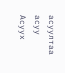асуултаа асуу
Асуух